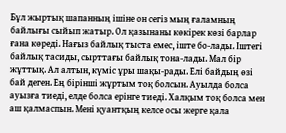Бұл жыртық шапанның ішіне он сегіз мың ғаламның байлығы сыйып жатыр. Ол қазынаны көкірек көзі барлар ғана көреді. Нағыз байлық тыста емес, іште бо-лады. Іштегі байлық тасиды, сырттағы байлық тона-лады. Мал бір жұттық. Ал алтын, күміс ұры шақы-рады. Елі байдың өзі бай деген. Ең бірінші жұртым тоқ болсын. Ауылда болса ауызға тиеді, елде болса ерінге тиеді. Халқым тоқ болса мен аш қалмаспын. Мені қуантқың келсе осы жерге қала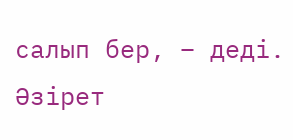салып бер, – деді.
Әзірет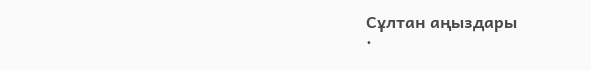Сұлтан аңыздары
·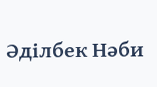Әділбек Нәби